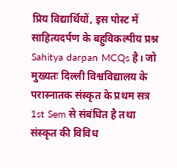प्रिय विद्यार्थियों, इस पोस्ट में साहित्यदर्पण के बहुविकल्पीय प्रश्न Sahitya darpan MCQs है। जो मुख्यतः दिल्ली विश्वविद्यालय के परास्नातक संस्कृत के प्रथम सत्र 1st Sem से संबंधित है तथा संस्कृत की विविध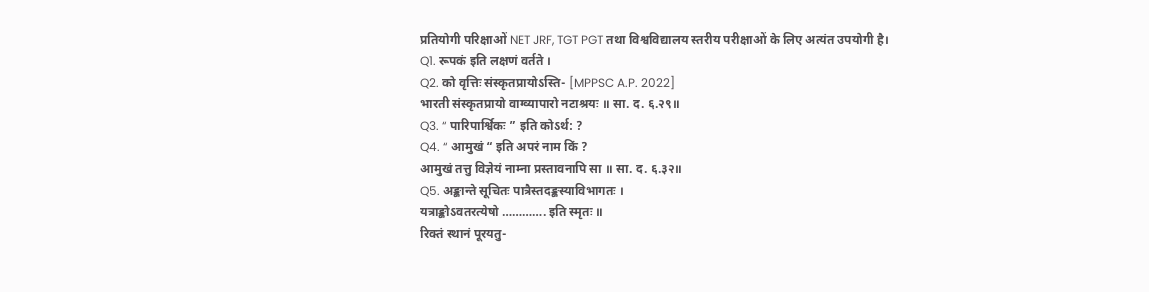प्रतियोगी परिक्षाओं NET JRF, TGT PGT तथा विश्वविद्यालय स्तरीय परीक्षाओं के लिए अत्यंत उपयोगी है।
Q1. रूपकं इति लक्षणं वर्तते ।
Q2. को वृत्तिः संस्कृतप्रायोऽस्ति- [MPPSC A.P. 2022]
भारती संस्कृतप्रायो वाग्व्यापारो नटाश्रयः ॥ सा. द. ६.२९॥
Q3. “ पारिपार्श्विकः ” इति कोऽर्थ: ?
Q4. “ आमुखं “ इति अपरं नाम किं ?
आमुखं तत्तु विज्ञेयं नाम्ना प्रस्तावनापि सा ॥ सा. द. ६.३२॥
Q5. अङ्कान्ते सूचितः पात्रैस्तदङ्कस्याविभागतः ।
यत्राङ्कोऽवतरत्येषो …………. इति स्मृतः ॥
रिक्तं स्थानं पूरयतु-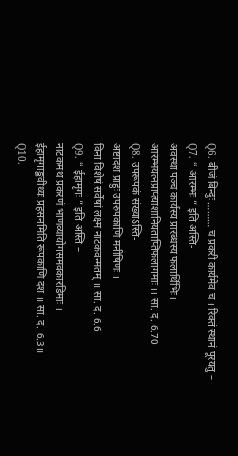Q6. बीजं बिन्दुः ……… च प्रकरी कार्यमेव च । रिक्तं स्थानं पूरयतु –
Q7. “ आरम्भः ” इति अस्ति-
अवस्था पञ्च कार्यस्य प्रारब्धस्य फलार्थिभिः।
आरम्भयत्नप्राप्त्याशानियताप्तिफलागमाः ।। सा. द. 6.70
Q8. उपरूपकं संख्याऽस्ति-
अष्टादश प्राहुः उपरुपकाणि मनीषिणः ।
विना विशेषं सर्वेषां लक्ष्म नाटकवन्मतम् ॥ सा. द. 6.6
Q9. “ ईहामृगः ” इति अस्ति –
नाटकमथ प्रकरणं भाणव्यायोगसमवकारडिमाः ।
ईहामृगाङ्कवीथ्यः प्रहसनमिति रूपकाणि दश ॥ सा. द. 6.3॥
Q10.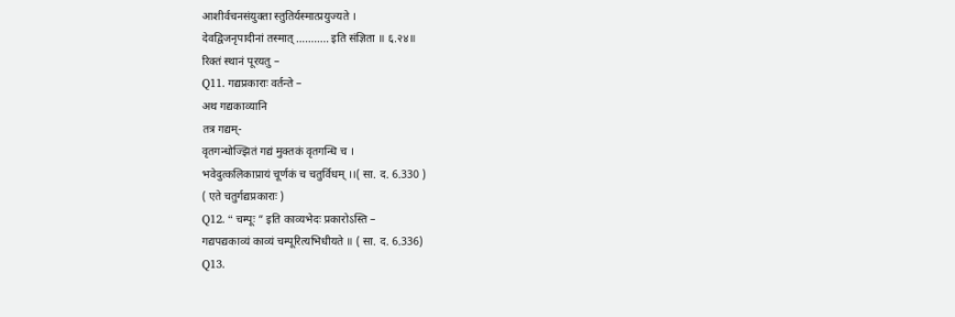आशीर्वचनसंयुक्ता स्तुतिर्यस्मात्प्रयुज्यते ।
देवद्विजनृपादीनां तस्मात् ……….. इति संज्ञिता ॥ ६.२४॥
रिक्तं स्थानं पूरयतु –
Q11. गद्यप्रकाराः वर्तन्ते –
अथ गद्यकाव्यानि
तत्र गद्यम्-
वृतगन्धोज्झितं गद्यं मुक्तकं वृतगन्धि च ।
भवेदुत्कलिकाप्रायं चूर्णकं च चतुर्विधम् ।।( सा. द. 6.330 )
( एते चतुर्गद्यप्रकाराः )
Q12. “ चम्पूः ” इति काव्यभेदः प्रकारोऽस्ति –
गद्यपद्यकाव्यं काव्यं चम्पूरित्यभिधीयते ॥ ( सा. द. 6.336)
Q13.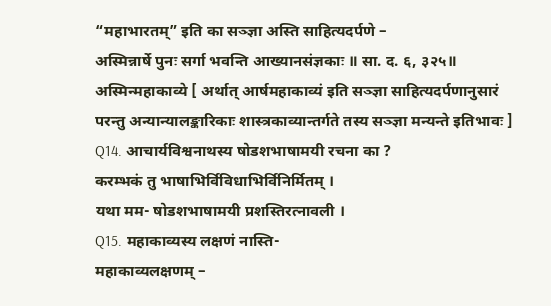“महाभारतम्” इति का सञ्ज्ञा अस्ति साहित्यदर्पणे –
अस्मिन्नार्षे पुनः सर्गा भवन्ति आख्यानसंज्ञकाः ॥ सा. द. ६, ३२५॥
अस्मिन्महाकाव्ये [ अर्थात् आर्षमहाकाव्यं इति सञ्ज्ञा साहित्यदर्पणानुसारं परन्तु अन्यान्यालङ्कारिकाः शास्त्रकाव्यान्तर्गते तस्य सञ्ज्ञा मन्यन्ते इतिभावः ]
Q14. आचार्यविश्वनाथस्य षोडशभाषामयी रचना का ?
करम्भकं तु भाषाभिर्विविधाभिर्विनिर्मितम् ।
यथा मम- षोडशभाषामयी प्रशस्तिरत्नावली ।
Q15. महाकाव्यस्य लक्षणं नास्ति-
महाकाव्यलक्षणम् –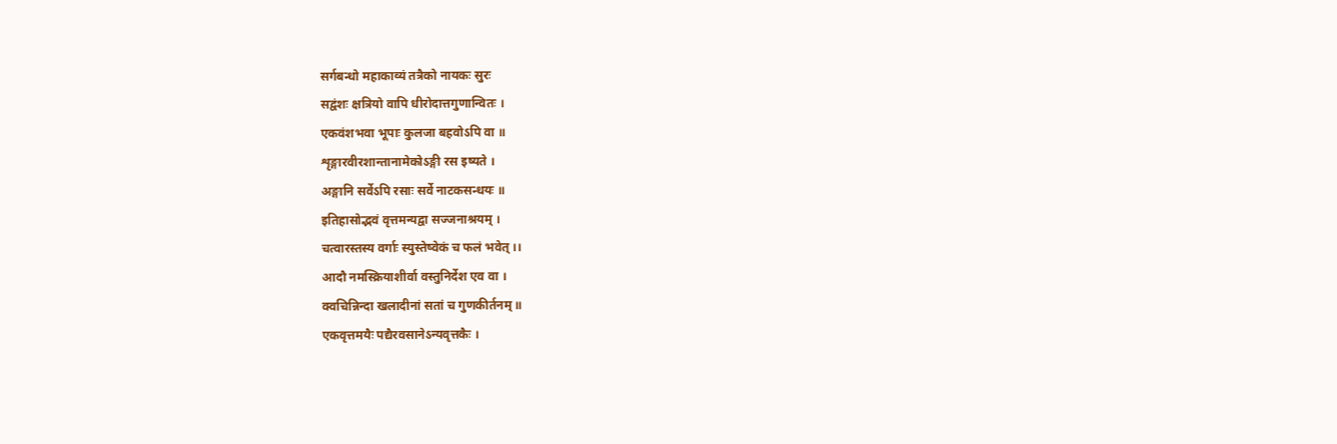सर्गबन्धो महाकाव्यं तत्रैको नायकः सुरः
सद्वंशः क्षत्रियो वापि धीरोदात्तगुणान्वितः ।
एकवंशभवा भूपाः कुलजा बहवोऽपि वा ॥
शृङ्गारवीरशान्तानामेकोऽङ्गी रस इष्यते ।
अङ्गानि सर्वेऽपि रसाः सर्वे नाटकसन्धयः ॥
इतिहासोद्भवं वृत्तमन्यद्वा सज्जनाश्रयम् ।
चत्वारस्तस्य वर्गाः स्युस्तेष्वेकं च फलं भवेत् ।।
आदौ नमस्क्रियाशीर्वा वस्तुनिर्देश एव वा ।
क्वचिन्निन्दा खलादीनां सतां च गुणकीर्तनम् ॥
एकवृत्तमयैः पद्यैरवसानेऽन्यवृत्तकैः ।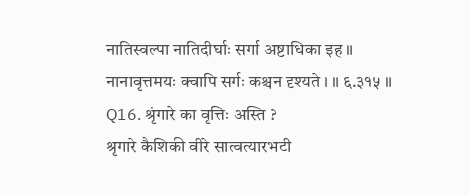नातिस्वल्पा नातिदीर्घाः सर्गा अष्टाधिका इह ॥
नानावृत्तमयः क्वापि सर्गः कश्चन दृश्यते । ॥ ६.३१५ ॥
Q16. श्रृंगारे का वृत्तिः अस्ति ?
श्रृगारे कैशिकी वीरे सात्वत्यारभटी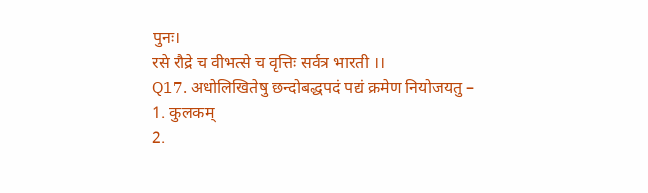पुनः।
रसे रौद्रे च वीभत्से च वृत्तिः सर्वत्र भारती ।।
Q17. अधोलिखितेषु छन्दोबद्धपदं पद्यं क्रमेण नियोजयतु –
1. कुलकम्
2.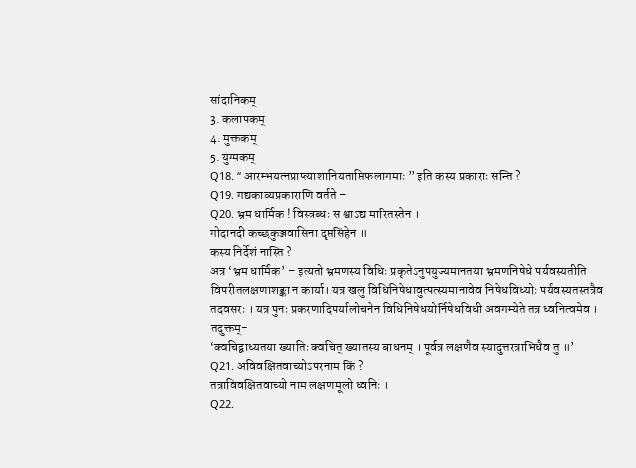सांदानिकम्
3. कलापकम्
4. मुक्तकम्
5. युग्मकम्
Q18. “ आरम्भयत्नप्राप्त्याशानियताप्तिफलागमाः ” इति कस्य प्रकाराः सन्ति ?
Q19. गद्यकाव्यप्रकाराणि वर्तते –
Q20. भ्रम धार्मिक ! विस्त्रब्धः स श्वाऽद्य मारितस्तेन ।
गोदानदी कच्छकुञ्जवासिना दृप्तसिंहेन ॥
कस्य निर्देशं नास्ति ?
अत्र ‘भ्रम धार्मिक’ – इत्यतो भ्रमणस्य विधिः प्रकृतेऽनुपयुज्यमानतया भ्रमणनिषेधे पर्यवस्यतीति विपरीतलक्षणाशङ्का न कार्या। यत्र खलु विधिनिषेधावुत्पत्स्यमानावेव निषेधविध्योः पर्यवस्यतस्तत्रैव तदवसरः । यत्र पुनः प्रकरणादिपर्यालोचनेन विधिनिषेधयोर्निषेधविधी अवगम्येते तत्र ध्वनित्वमेव ।
तदुक्तम्-
‘क्वचिद्बाध्यतया ख्यातिः क्वचित् ख्यातस्य बाधनम् । पूर्वत्र लक्षणैव स्यादुत्तरत्राभिधैव तु ॥’
Q21. अविवक्षितवाच्योऽपरनाम किं ?
तत्राविवक्षितवाच्यो नाम लक्षणमूलो ध्वनिः ।
Q22.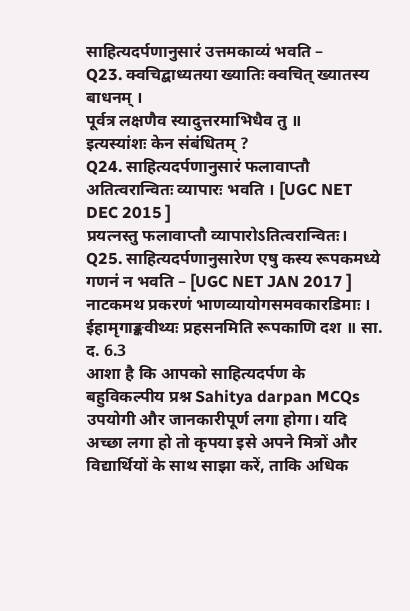साहित्यदर्पणानुसारं उत्तमकाव्यं भवति –
Q23. क्वचिद्बाध्यतया ख्यातिः क्वचित् ख्यातस्य बाधनम् ।
पूर्वत्र लक्षणैव स्यादुत्तरमाभिधैव तु ॥
इत्यस्यांशः केन संबंधितम् ?
Q24. साहित्यदर्पणानुसारं फलावाप्तौ अतित्वरान्वितः व्यापारः भवति । [UGC NET DEC 2015 ]
प्रयत्नस्तु फलावाप्तौ व्यापारोऽतित्वरान्वितः।
Q25. साहित्यदर्पणानुसारेण एषु कस्य रूपकमध्ये गणनं न भवति – [UGC NET JAN 2017 ]
नाटकमथ प्रकरणं भाणव्यायोगसमवकारडिमाः ।
ईहामृगाङ्कवीथ्यः प्रहसनमिति रूपकाणि दश ॥ सा. द. 6.3
आशा है कि आपको साहित्यदर्पण के बहुविकल्पीय प्रश्न Sahitya darpan MCQs उपयोगी और जानकारीपूर्ण लगा होगा। यदि अच्छा लगा हो तो कृपया इसे अपने मित्रों और विद्यार्थियों के साथ साझा करें, ताकि अधिक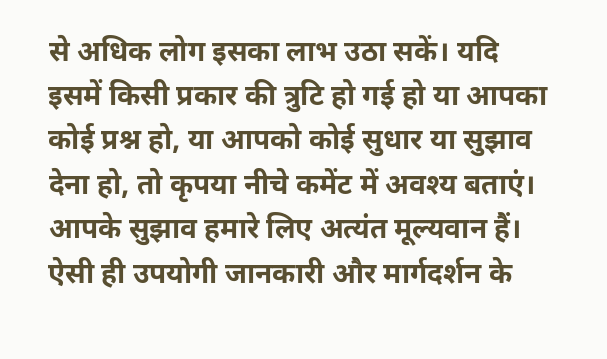से अधिक लोग इसका लाभ उठा सकें। यदि इसमें किसी प्रकार की त्रुटि हो गई हो या आपका कोई प्रश्न हो, या आपको कोई सुधार या सुझाव देना हो, तो कृपया नीचे कमेंट में अवश्य बताएं। आपके सुझाव हमारे लिए अत्यंत मूल्यवान हैं।
ऐसी ही उपयोगी जानकारी और मार्गदर्शन के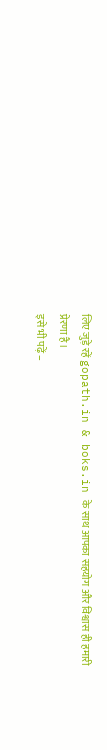लिए जुड़े रहें gopath.in & boks.in के साथ आपका सहयोग और विश्वास ही हमारी प्रेरणा है।
इसे भी पढ़ें –